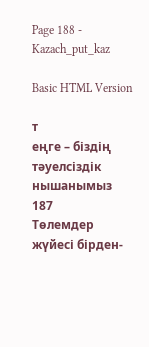Page 188 - Kazach_put_kaz

Basic HTML Version

т
еңге – біздің тәуелсіздік нышанымыз
187
Төлемдер жүйесі бірден-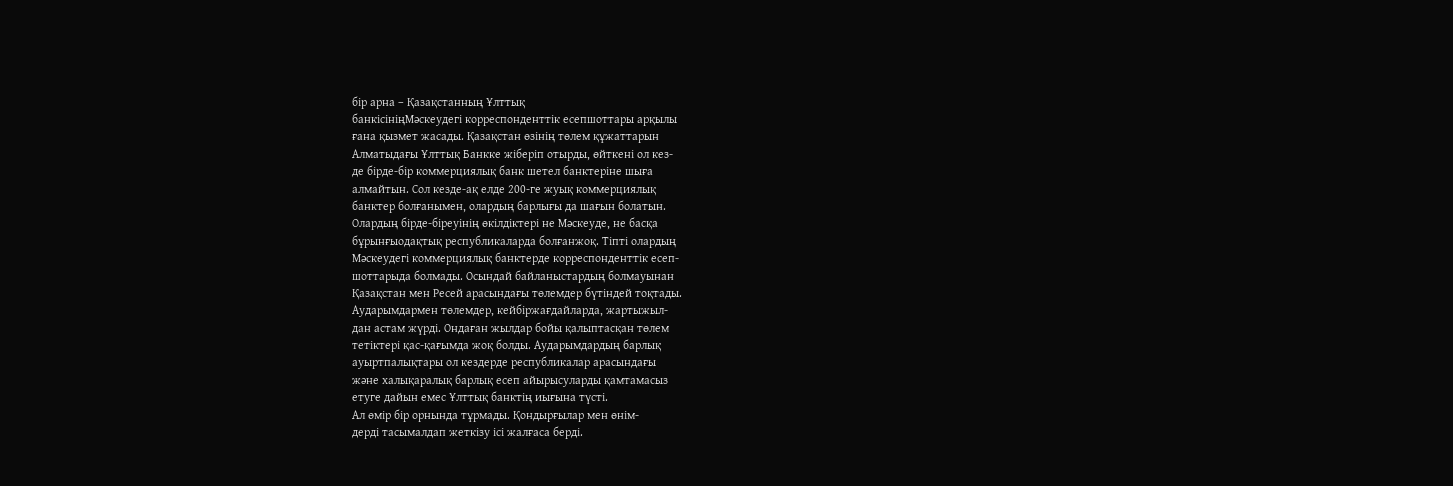бір арна – Қазақстанның Ұлттық
банкісініңМәскеудегі корреспонденттік есепшоттары арқылы
ғана қызмет жасады. Қазақстан өзінің төлем құжаттарын
Алматыдағы Ұлттық Банкке жіберіп отырды, өйткені ол кез-
де бірде-бір коммерциялық банк шетел банктеріне шыға
алмайтын. Сол кезде-ақ елде 200-ге жуық коммерциялық
банктер болғанымен, олардың барлығы да шағын болатын.
Олардың бірде-біреуінің өкілдіктері не Мәскеуде, не басқа
бұрынғыодақтық республикаларда болғанжоқ. Тіпті олардың
Мәскеудегі коммерциялық банктерде корреспонденттік есеп-
шоттарыда болмады. Осындай байланыстардың болмауынан
Қазақстан мен Ресей арасындағы төлемдер бүтіндей тоқтады.
Аударымдармен төлемдер, кейбіржағдайларда, жартыжыл-
дан астам жүрді. Ондаған жылдар бойы қалыптасқан төлем
тетіктері қас-қағымда жоқ болды. Аударымдардың барлық
ауыртпалықтары ол кездерде республикалар арасындағы
және халықаралық барлық есеп айырысуларды қамтамасыз
етуге дайын емес Ұлттық банктің иығына түсті.
Ал өмір бір орнында тұрмады. Қондырғылар мен өнім-
дерді тасымалдап жеткізу ісі жалғаса берді.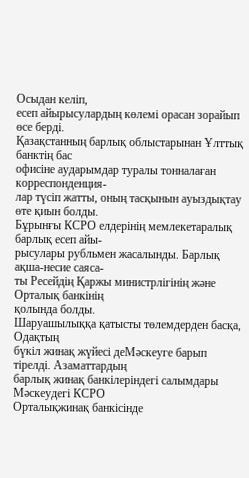Осыдан келіп,
есеп айырысулардың көлемі орасан зорайып өсе берді.
Қазақстанның барлық облыстарынан Ұлттық банктің бас
офисіне аударымдар туралы тонналаған корреспонденция-
лар түсіп жатты, оның тасқынын ауыздықтау өте қиын болды.
Бұрынғы КСРО елдерінің мемлекетаралық барлық есеп айы-
рысулары рубльмен жасалынды. Барлық ақша-несие саяса-
ты Ресейдің Қаржы министрлігінің және Орталық банкінің
қолында болды.
Шаруашылыққа қатысты төлемдерден басқа, Одақтың
бүкіл жинақ жүйесі деМәскеуге барып тірелді. Азаматтардың
барлық жинақ банкілеріндегі салымдары Мәскеудегі КСРО
Орталықжинақ банкісінде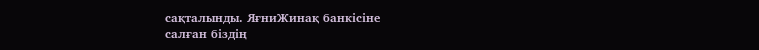сақталынды. ЯғниЖинақ банкісіне
салған біздің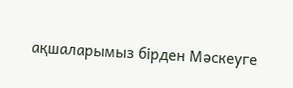ақшаларымыз бірден Мәскеуге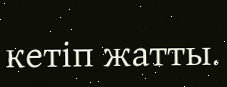кетіп жатты.